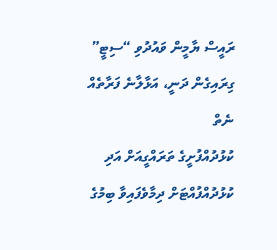ރައީސް ޔާމީން ވައުދުވި “ސިޓީ” ގިރައިގެން ދަނީ، އަޅާލާނެ ފަރާތެއް ނެތް
ކުޅުދުއްފުށީގެ ތަރައްގީއަށް އަދި ކުޅުދުއްފުއްޓަށް ދިމާވެފައިވާ ބިމުގެ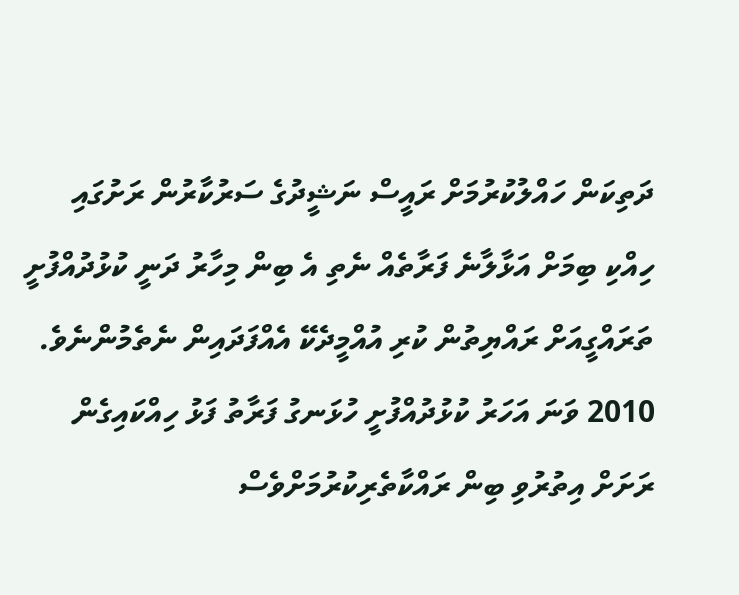ދަތިކަން ހައްލުކުރުމަށް ރައީސް ނަޝީދުގެ ސަރުކާރުން ރަށުގައި ހިއްކި ބިމަށް އަޅާލާނެ ފަރާތެއް ނެތި އެ ބިން މިހާރު ދަނީ ކުޅުދުއްފުށީ ތަރައްގީއަށް ރައްޔިތުން ކުރި އުއްމީދެކޭ އެއްފަދައިން ނެތެމުންނެވެ.
2010 ވަނަ އަހަރު ކުޅުދުއްފުށީ ހުޅަނގު ފަރާތު ފަޅު ހިއްކައިގެން ރަށަށް އިތުރުވި ބިން ރައްކާތެރިކުރުމަށްވެސް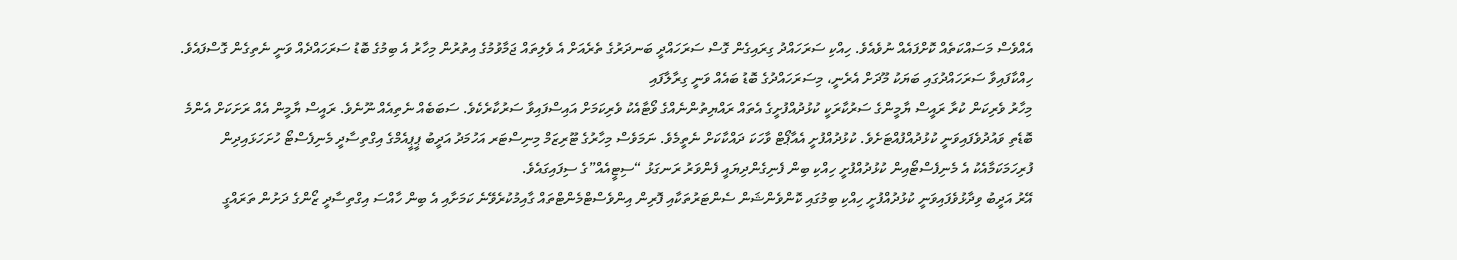އެއްވެސް މަސައްކަތެއް ކޮށްފައެއް ނުވެއެވެ. ހިއްކި ސަރަހައްދު ގިރައިގެން ގޮސް ސަރަހައްދީ ބަނދަރުގެ ތެރެއަށް އެ ވެލިތައް ޖަމާވުމުގެ އިތުރުން މިހާރު އެ ބިމުގެ ބޮޑު ސަރަހައްދެއް ވަނީ ނެތިގެން ގޮސްފައެވެ.
ހިއްކާފައިވާ ސަރަހައްދުގައި ބަޔަކު މޫދަށް އެރެނީ، މިސަރަހައްދުގެ ބޮޑު ބައެއް ވަނީ ގިރާލާފައި
މިހާރު ވެރިކަން ކުރާ ރައީސް ޔާމީންގެ ސަރުކާރަކީ ކުޅުދުއްފުށީގެ އެތައް ރައްޔިތުންނެއްގެ ވޯޓާއެކު ވެރިކަމަށް އައިސްފައިވާ ސަރުކާރެކެވެ. ސަބަބެއް ނެތިއެއް ނޫނެވެ. ރައީސް ޔާމީން އެއް ރަށަކަށް އެންމެ ބޮޑެތި ވައުދުވެފައިވަނީ ކުޅުދުއްފުއްޓަށެވެ. ކުޅުދުއްފުށީ އެއާޕޯޓް ވާހަކަ ދައްކާކަށް ނެތީމެވެ. ނަމަވެސް މިހާރުގެ ޓޫރިޒަމް މިނިސްޓަރ އަހުމަދު އަދީބު ޕީޕީއެމްގެ އިގްތިސާދީ މެނިފެސްޓޯ ހުށަހަޅައިދިން ފުރިހަމަކަމާއެކު އެ މެނިފެސްޓޯއިން ކުޅުދުއްފުށީ ހިއްކި ބިން ފެނިގެންދިޔައީ ފެންވަރު ރަނގަޅު “ސިޓީއެއް”ގެ ސިފައިގައެވެ.
އޭރު އަދީބު ވިދާޅުވެފައިވަނީ ކުޅުދުއްފުށީ ހިއްކި ބިމުގައި ކޮންވެންޝަން ސެންޓަރުތަކާއި ފޮރިން އިންވެސްޓްމެންޓްތައް ގާއިމުކުރެވޭނެ ކަމަށާއި އެ ބިން ހާއްސަ އިގްތިސާދީ ޒޯންގެ ދަށުން ތަރައްގީ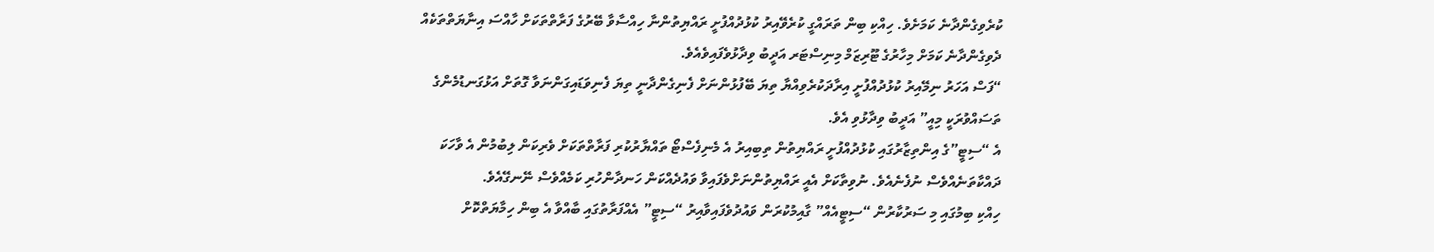ކުރެވިގެންދާނެ ކަމަށެވެ. ހިއްކި ބިން ތަރައްގީ ކުރެވޭއިރު ކުޅުދުއްފުށީ ރައްޔިތުންނާ ހިއްސާވާ ބޭރުގެ ފަރާތްތަކަށް ހާއްސަ އިނާޔަތްތަކެއް ދެވިގެންދާނެ ކަމަށް މިހާރުގެ ޓޫރިޒަމް މިނިސްޓަރ އަދީބު ވިދާޅުވެފައިވެއެވެ.
“ފަސް އަހަރު ނިމޭއިރު ކުޅުދުއްފުށީ އިރާދަކުރެވިއްޔާ ތިޔަ ބޭފުޅުންނަށް ފެނިގެންދާނީ ތިޔަ ފެނިވަޑައިގަންނަވާ ގޮތަށް އަޅުގަނޑުމެންގެ ތަސައްވުރަކީ މިއީ” އަދީބު ވިދާޅުވި އެވެ.
އެ “ސިޓީ”ގެ އިންތިޒާރުގައި ކުޅުދުއްފުށީ ރައްޔިތުން ތިބިއިރު އެ މެނިފެސްޓޯ ތައްޔާރުކުރި ފަރާތްތަކަށް ވެރިކަން ލިބުމުން އެ ވާހަކަ ދައްކާތަނެއްވެސް ނުފެނެއެވެ. ނުވިތާކަށް އެއީ ރައްޔިތުންނަށްވެފައިވާ ވައުދެއްކަން ހަނދާންހުރި ކަމެއްވެސް ނޭނގޭއެވެ.
ހިއްކި ބިމުގައި މި ސަރުކާރުން “ސިޓީއެއް” ގާއިމުކުރަން ވައުދުވެފައިވާއިރު “ސިޓީ” އެއްފަރާތުގައި ބާއްވާ އެ ބިން ހިމާޔަތްކޮށް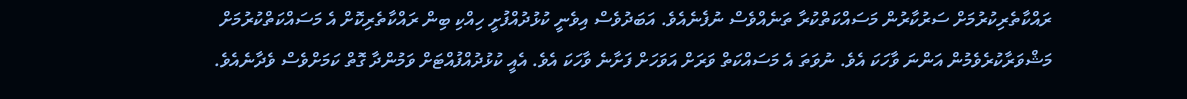ރައްކާތެރިކުރުމަށް ސަރުކާރުން މަސައްކަތްކުރާ ތަނެއްވެސް ނުފެނެއެވެ. އަބަދުވެސް އިވެނީ ކުޅުދުއްފުށީ ހިއްކި ބިން ރައްކާތެރިކޮށް އެ މަސައްކަތްކުރުމަށް މަޝްވަރާކުރެވެމުން އަންނަ ވާހަކަ އެވެ. ނުވަތަ އެ މަސައްކަތް ވަރަށް އަވަހަށް ފަށާނެ ވާހަކަ އެވެ. އެއީ ކުޅުދުއްފުއްޓަށް ވަމުންދާ ގޮތް ކަމަށްވެސް ވެދާނެއެވެ.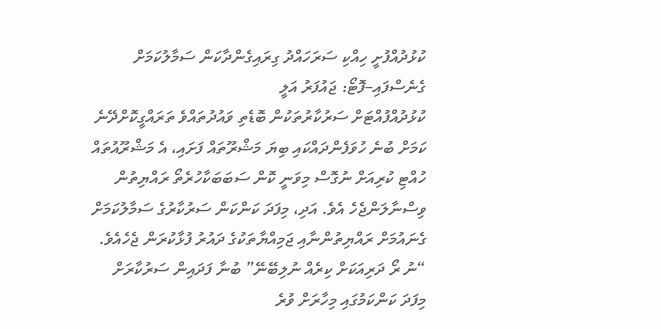ކުޅުދުއްފުށީ ހިއްކި ސަރަހައްދު ގިރައިގެންދާކަން ސަމާލުކަމަށް ގެނެސްފައި–ފޮޓޯ: ޖައުފަރު އަލީ
ކުޅުދުއްފުއްޓަށް ސަރުކާރުތަކުން ބޮޑެތި ވައުދުތައްވެ ތަރައްގީކޮށްދޭނެ ކަމަށް ބުނެ ހުވަފެންދައްކައި ބިޔަ މަޝްރޫތައް ފަށައި، އެ މަޝްރޫއުތައް ހުއްޓި ކުރިއަށް ނުގޮސް މިވަނީ ކޮން ސަބަބަކާހުރެތޯ ރައްޔިތުން ވިސްނާލަންޖެހެ އެވެ. އަދި، މިފަދަ ކަންކަން ސަރުކާރުގެ ސަމާލުކަމަށް ގެނައުމަށް ރައްޔިތުންނާއި ޖަމިއްޔާތަކުގެ ދައުރު ފުޅާކުރަން ޖެހެއެވެ. “ނު ރޯ ދަރިއަކަށް ކިރެއް ނުލިބޭނޭ” ބުނާ ފަދައިން ސަރުކާރަށް މިފަދަ ކަންކަމުގައި މިހާރަށް ވުރެ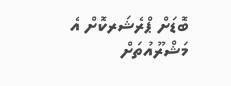ބޮޑަށް ޕްރެޝަރކޮށް އެ މަޝްރޫއުތަށް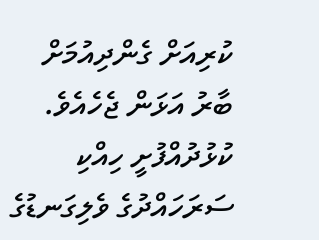ކުރިއަށް ގެންދިއުމަށް ބާރު އަޅަން ޖެހެއެވެ.
ކުޅުދުއްފުށީ ހިއްކި ސަރަހައްދުގެ ވެލިގަނޑުގެ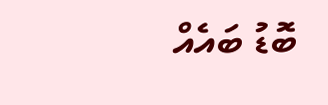ބޮޑު ބައެއް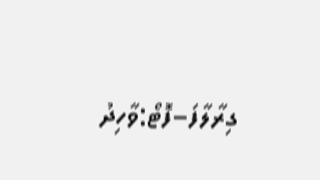ގިރާލާފަ–ފޮޓޯ:ވާހިދު